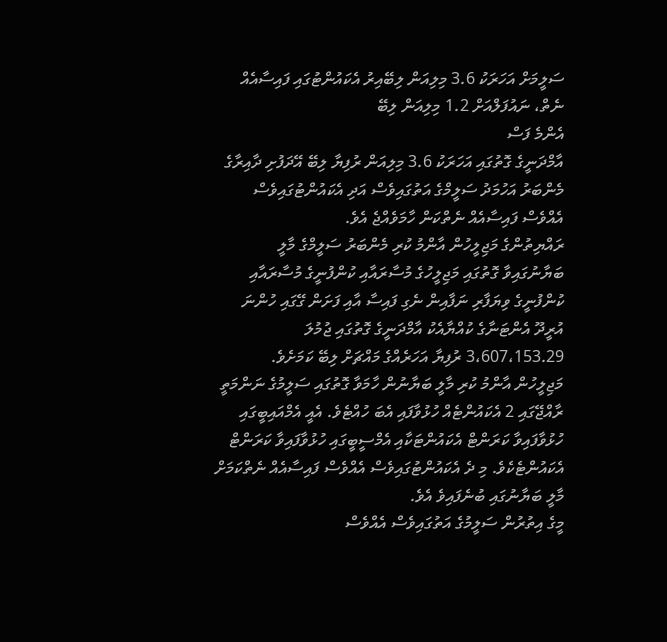ސަލީމަށް އަހަރަކު 3.6 މިލިއަން ލިބޭއިރު އެކައުންޓުގައި ފައިސާއެއް ނެތް، ނައުފަލްއަށް 1.2 މިލިއަން ލިބޭ
އެންމެ ފަސް
އާމްދަނީގެ ގޮތުގައި އަހަރަކު 3.6 މިލިއަން ރުފިޔާ ލިބޭ އޭދަފުށި ދާއިރާގެ މެންބަރު އަހުމަދު ސަލީމްގެ އަތުގައިވެސް އަދި އެކައުންޓުގައިވެސް އެއްވެސް ފައިސާއެއް ނެތްކަން ހާމަވެއްޖެ އެވެ.
ރައްޔިތުންގެ މަޖިލީހުން އާންމު ކުރި މެންބަރު ސަލީމްގެ މާލީ ބަޔާނުގައިވާ ގޮތުގައި މަޖިލީހުގެ މުސާރައާއި ކުންފުނީގެ މުސާރައާއި ކުންފުނީގެ ވިޔަފާރި ނަފާއިން ނެގި ފައިސާ އާއި ފަށަން ގޭގައި ހުންނަ އުރީދޫ އެންޓަނާގެ ކުއްޔާއެކު އާމްދަނީގެ ގޮތުގައި ޖުމުލަ 3،607،153.29 ރުފިޔާ އަހަރެއްގެ މައްޗަށް ލިބޭ ކަމަށެވެ.
މަޖިލީހުން އާންމު ކުރި މާލީ ބަޔާނުން ހާމަވާ ގޮތުގައި ސަލީމުގެ ނަންމަތީ ރާއްޖޭގައި 2 އެކައުންޓެއް ހުޅުވާފައި އެބަ ހުއްޓެވެ. އެއީ އެމްއައިބީގައި ހުޅުވާފައިވާ ކަރަންޓް އެކައުންޓަކާއި އެމްސީބީގައި ހުޅުވާފައިވާ ކަރަންޓް އެކައުންޓެކެވެ. މި ދެ އެކައުންޓުގައިވެސް އެއްވެސް ފައިސާއެއް ނެތްކަމަށް މާލީ ބަޔާނުގައި ބުނެފައިވެ އެވެ.
މީގެ އިތުރުން ސަލީމުގެ އަތުގައިވެސް އެއްވެސް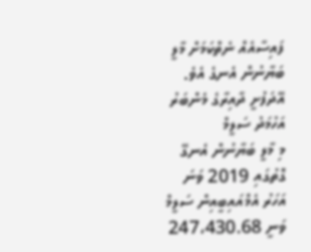ފައިސާއެއް ނެތްކަމަށް މާލީ ބަޔާނުން އެނގެ އެވެ.
އޭދަފުށީ ދާއިރާގެ މެންބަރު އަހުމަދު ސަލީމް
މި މާލީ ބަޔާނުން އެނގޭ ގޮތުގައި 2019 ވަނަ އަހަރު އެމްއައިބީއިން ސަލީމް ވަނީ 247،430.68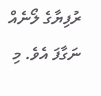ރުފިޔާގެ ލޯނެއް ނަގާފަ އެވެ. މި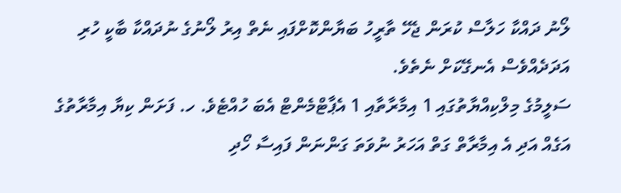ލޯނު ދައްކާ ހަލާސް ކުރަން ޖެހޭ ތާރީހު ބަޔާންކޮށްފައި ނެތް އިރު ލޯނުގެ ނުދައްކާ ބާކީ ހުރި އަދަދެއްވެސް އެނގޭކަށް ނެތެވެ.
ސަލީމުގެ މިލްކިއްޔާތުގައި 1 އިމާރާތާއި 1 އެޕާޓްމެންޓް އެބަ ހުއްޓެވެ. ހ. ފަށަން ކިޔާ އިމާރާތުގެ އަގެއް އަދި އެ އިމާރާތް ގަތް އަހަރު ނުވަތަ ގަންނަން ފައިސާ ހޯދި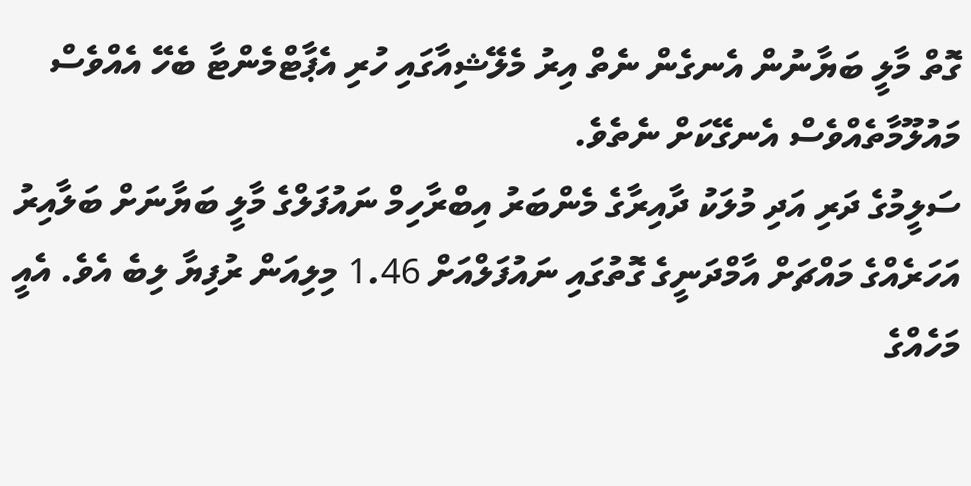ގޮތް މާލީ ބަޔާނުން އެނގެން ނެތް އިރު މެލޭޝިއާގައި ހުރި އެޕާޓްމެންޓާ ބެހޭ އެއްވެސް މައުލޫމާތެއްވެސް އެނގޭކަށް ނެތެވެ.
ސަލީމުގެ ދަރި އަދި މުލަކު ދާއިރާގެ މެންބަރު އިބްރާހިމް ނައުފަލްގެ މާލީ ބަޔާނަށް ބަލާއިރު އަހަރެއްގެ މައްޗަށް އާމްދަނީގެ ގޮތުގައި ނައުފަލްއަށް 1.46 މިލިއަން ރުފިޔާ ލިބެ އެވެ. އެއީ މަހެއްގެ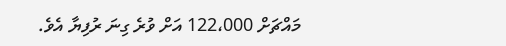މައްޗަށް 122،000 އަށް ވުރެ ގިނަ ރުފިޔާ އެވެ.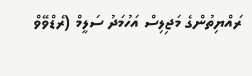ރައްޔިތުންގެ މަޖިލިސް އަހުމަދު ސަލީމް (ރެޑްވޭވް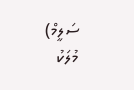ސަލީމް) މުލަކު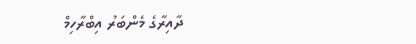ދާއިރާގެ މެންބަރު އިބްރާހިމް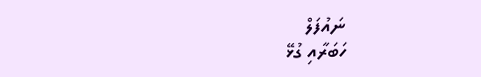ނައުފަލް
ހަބަރާއި ގުޅޭ